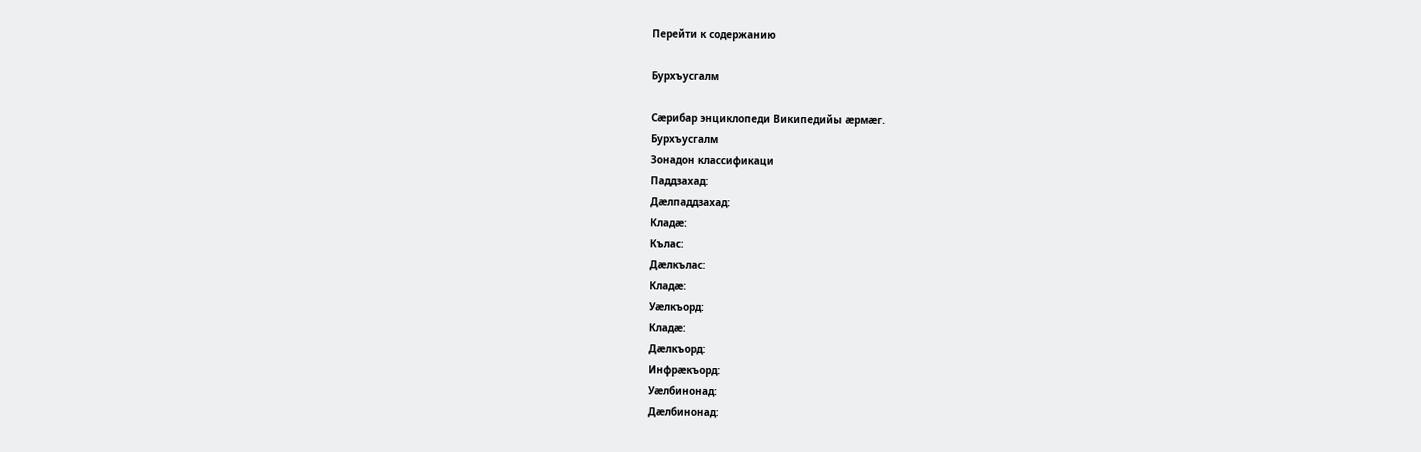Перейти к содержанию

Бурхъусгалм

Сæрибар энциклопеди Википедийы æрмæг.
Бурхъусгалм
Зонадон классификаци
Паддзахад:
Дæлпаддзахад:
Кладæ:
Кълас:
Дæлкълас:
Кладæ:
Уæлкъорд:
Кладæ:
Дæлкъорд:
Инфрæкъорд:
Уæлбинонад:
Дæлбинонад: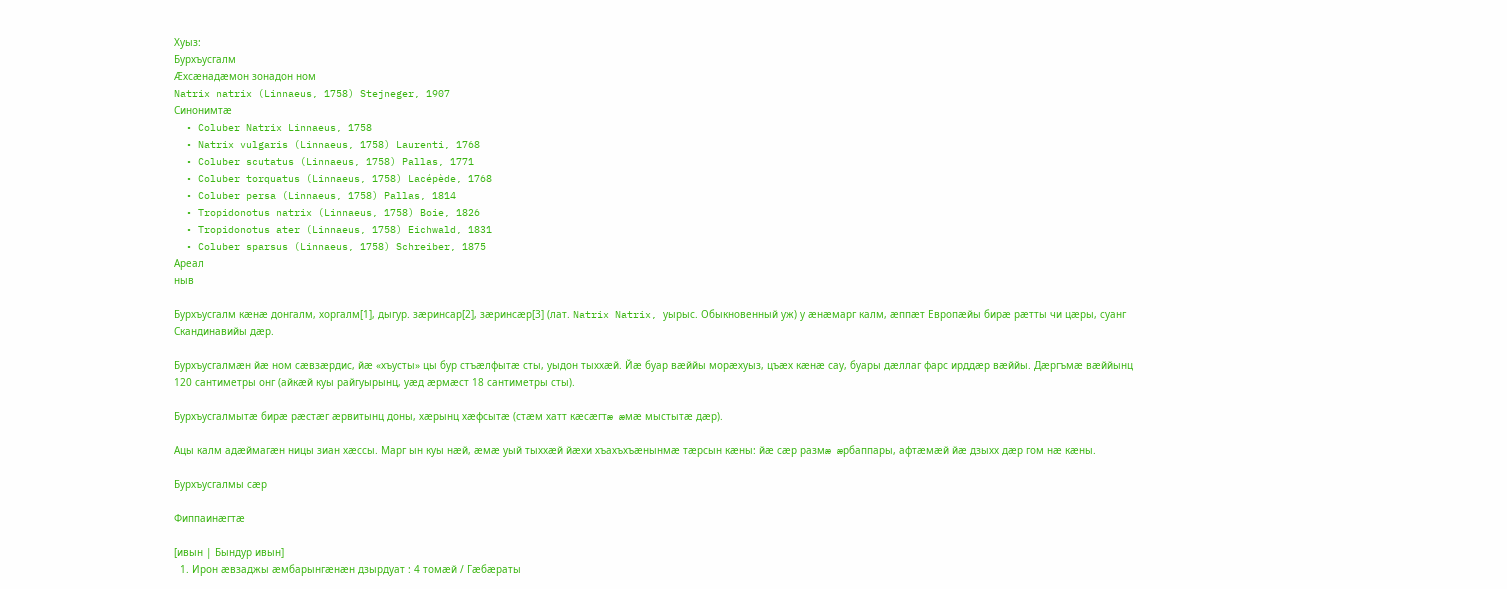Хуыз:
Бурхъусгалм
Æхсæнадæмон зонадон ном
Natrix natrix (Linnaeus, 1758) Stejneger, 1907
Синонимтæ
  • Coluber Natrix Linnaeus, 1758
  • Natrix vulgaris (Linnaeus, 1758) Laurenti, 1768
  • Coluber scutatus (Linnaeus, 1758) Pallas, 1771
  • Coluber torquatus (Linnaeus, 1758) Lacépède, 1768
  • Coluber persa (Linnaeus, 1758) Pallas, 1814
  • Tropidonotus natrix (Linnaeus, 1758) Boie, 1826
  • Tropidonotus ater (Linnaeus, 1758) Eichwald, 1831
  • Coluber sparsus (Linnaeus, 1758) Schreiber, 1875
Ареал
ныв

Бурхъусгалм кæнæ донгалм, хоргалм[1], дыгур. зæринсар[2], зæринсæр[3] (лат. Natrix Natrix, уырыс. Обыкновенный уж) у æнæмарг калм, æппæт Европæйы бирæ рæтты чи цæры, суанг Скандинавийы дæр.

Бурхъусгалмæн йæ ном сæвзæрдис, йæ «хъусты» цы бур стъæлфытæ сты, уыдон тыххæй. Йæ буар вæййы морæхуыз, цъæх кæнæ сау, буары дæллаг фарс ирддæр вæййы. Дæргъмæ вæййынц 120 сантиметры онг (айкæй куы райгуырынц, уæд æрмæст 18 сантиметры сты).

Бурхъусгалмытæ бирæ рæстæг æрвитынц доны, хæрынц хæфсытæ (стæм хатт кæсæгтæ æмæ мыстытæ дæр).

Ацы калм адæймагæн ницы зиан хæссы. Марг ын куы нæй, æмæ уый тыххæй йæхи хъахъхъæнынмæ тæрсын кæны: йæ сæр размæ æрбаппары, афтæмæй йæ дзыхх дæр гом нæ кæны.

Бурхъусгалмы сæр

Фиппаинæгтæ

[ивын | Бындур ивын]
  1. Ирон æвзаджы æмбарынгæнæн дзырдуат : 4 томæй / Гæбæраты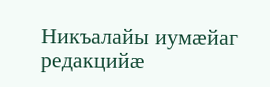Никъалайы иумæйаг редакцийæ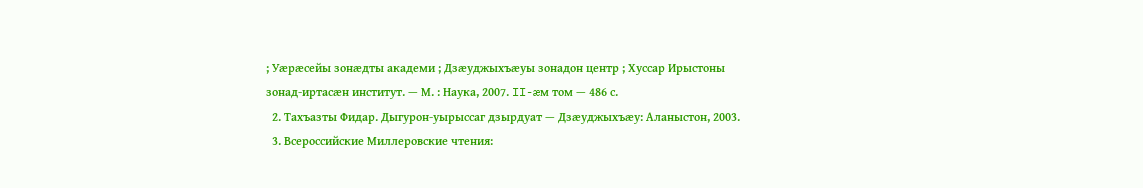; Уæрæсейы зонæдты академи ; Дзæуджыхъæуы зонадон центр ; Хуссар Ирыстоны зонад-иртасæн институт. — М. : Наука, 2007. II-æм том — 486 с.
  2. Тахъазты Фидар. Дыгурон-уырыссаг дзырдуат — Дзæуджыхъæу: Аланыстон, 2003.
  3. Всероссийские Миллеровские чтения: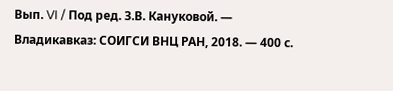Вып. VI / Под ред. З.В. Кануковой. — Владикавказ: СОИГСИ ВНЦ РАН, 2018. — 400 с.